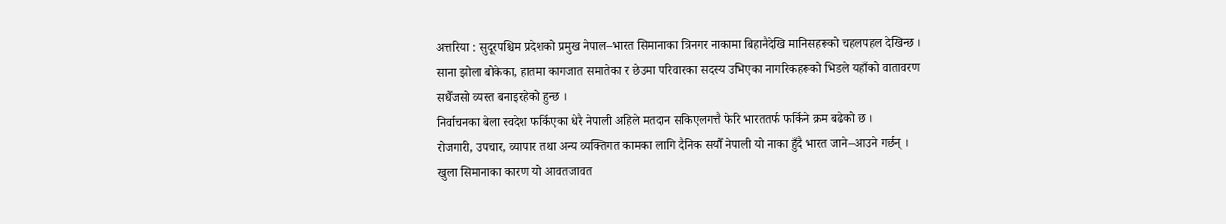अत्तरिया : सुदूरपश्चिम प्रदेशको प्रमुख नेपाल–भारत सिमानाका त्रिनगर नाकामा बिहानैदेखि मानिसहरूको चहलपहल देखिन्छ । साना झोला बोकेका, हातमा कागजात समातेका र छेउमा परिवारका सदस्य उभिएका नागरिकहरूको भिडले यहाँको वातावरण सधैँजसो व्यस्त बनाइरहेको हुन्छ ।
निर्वाचनका बेला स्वदेश फर्किएका धेरै नेपाली अहिले मतदान सकिएलगत्तै फेरि भारततर्फ फर्किने क्रम बढेको छ ।
रोजगारी, उपचार, व्यापार तथा अन्य व्यक्तिगत कामका लागि दैनिक सयौँ नेपाली यो नाका हुँदै भारत जाने–आउने गर्छन् । खुला सिमानाका कारण यो आवतजावत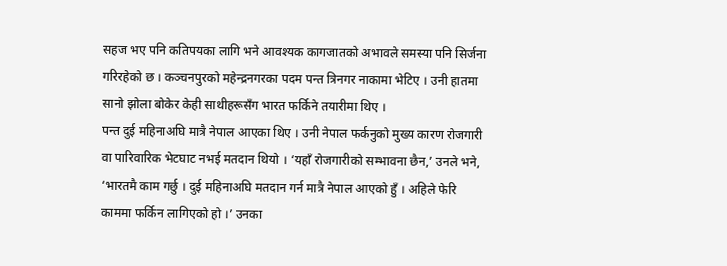सहज भए पनि कतिपयका लागि भने आवश्यक कागजातको अभावले समस्या पनि सिर्जना गरिरहेको छ । कञ्चनपुरको महेन्द्रनगरका पदम पन्त त्रिनगर नाकामा भेटिए । उनी हातमा सानो झोला बोकेर केही साथीहरूसँग भारत फर्किने तयारीमा थिए ।
पन्त दुई महिनाअघि मात्रै नेपाल आएका थिए । उनी नेपाल फर्कनुको मुख्य कारण रोजगारी वा पारिवारिक भेटघाट नभई मतदान थियो । ‘यहाँ रोजगारीको सम्भावना छैन,’ उनले भने, ‘भारतमै काम गर्छु । दुई महिनाअघि मतदान गर्न मात्रै नेपाल आएको हुँ । अहिले फेरि काममा फर्किन लागिएको हो ।’ उनका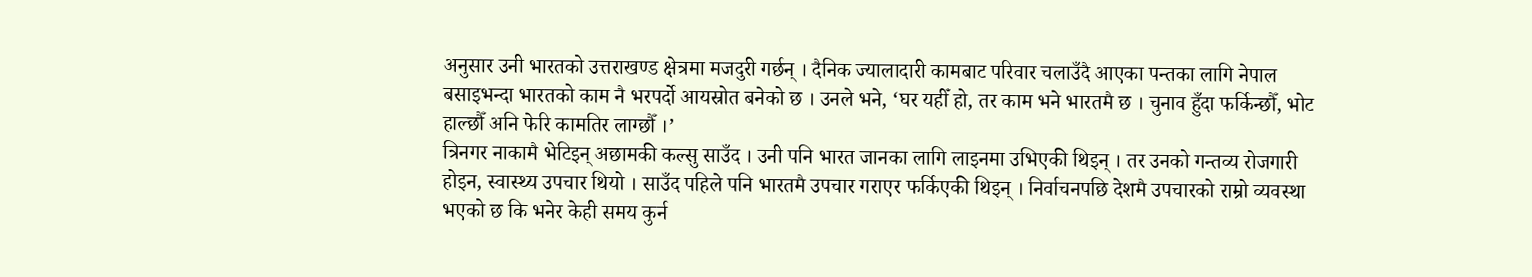अनुसार उनी भारतको उत्तराखण्ड क्षेत्रमा मजदुरी गर्छन् । दैनिक ज्यालादारी कामबाट परिवार चलाउँदै आएका पन्तका लागि नेपाल बसाइभन्दा भारतको काम नै भरपर्दो आयस्रोत बनेको छ । उनले भने, ‘घर यहीँ हो, तर काम भने भारतमै छ । चुनाव हुँदा फर्किन्छौँ, भोट हाल्छौँ अनि फेरि कामतिर लाग्छौँ ।’
त्रिनगर नाकामै भेटिइन् अछामकी कल्सु साउँद । उनी पनि भारत जानका लागि लाइनमा उभिएकी थिइन् । तर उनको गन्तव्य रोजगारी होइन, स्वास्थ्य उपचार थियो । साउँद पहिले पनि भारतमै उपचार गराएर फर्किएकी थिइन् । निर्वाचनपछि देशमै उपचारको राम्रो व्यवस्था भएको छ कि भनेर केही समय कुर्न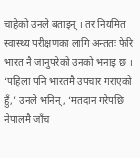चाहेको उनले बताइन् । तर नियमित स्वास्थ्य परीक्षणका लागि अन्ततः फेरि भारत नै जानुपरेको उनको भनाइ छ ।
‘पहिला पनि भारतमै उपचार गराएको हुँ,’ उनले भनिन्, ‘मतदान गरेपछि नेपालमै जाँच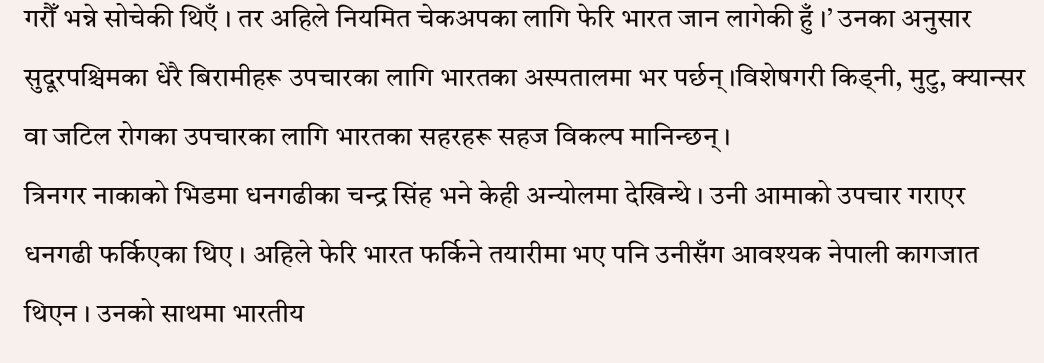गरौँ भन्ने सोचेकी थिएँ । तर अहिले नियमित चेकअपका लागि फेरि भारत जान लागेकी हुँ ।’ उनका अनुसार सुदूरपश्चिमका धेरै बिरामीहरू उपचारका लागि भारतका अस्पतालमा भर पर्छन् ।विशेषगरी किड्नी, मुटु, क्यान्सर वा जटिल रोगका उपचारका लागि भारतका सहरहरू सहज विकल्प मानिन्छन् ।
त्रिनगर नाकाको भिडमा धनगढीका चन्द्र सिंह भने केही अन्योलमा देखिन्थे । उनी आमाको उपचार गराएर धनगढी फर्किएका थिए । अहिले फेरि भारत फर्किने तयारीमा भए पनि उनीसँग आवश्यक नेपाली कागजात थिएन । उनको साथमा भारतीय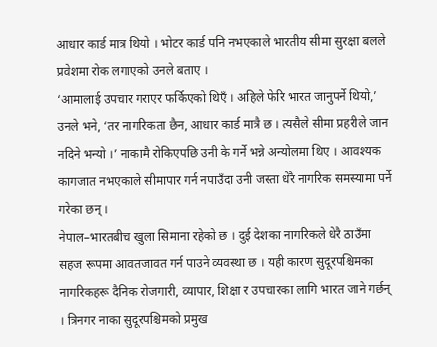आधार कार्ड मात्र थियो । भोटर कार्ड पनि नभएकाले भारतीय सीमा सुरक्षा बलले प्रवेशमा रोक लगाएको उनले बताए ।
‘आमालाई उपचार गराएर फर्किएको थिएँ । अहिले फेरि भारत जानुपर्ने थियो,’ उनले भने, ‘तर नागरिकता छैन, आधार कार्ड मात्रै छ । त्यसैले सीमा प्रहरीले जान नदिने भन्यो ।’ नाकामै रोकिएपछि उनी के गर्ने भन्ने अन्योलमा थिए । आवश्यक कागजात नभएकाले सीमापार गर्न नपाउँदा उनी जस्ता धेरै नागरिक समस्यामा पर्ने गरेका छन् ।
नेपाल–भारतबीच खुला सिमाना रहेको छ । दुई देशका नागरिकले धेरै ठाउँमा सहज रूपमा आवतजावत गर्न पाउने व्यवस्था छ । यही कारण सुदूरपश्चिमका नागरिकहरू दैनिक रोजगारी, व्यापार, शिक्षा र उपचारका लागि भारत जाने गर्छन् । त्रिनगर नाका सुदूरपश्चिमको प्रमुख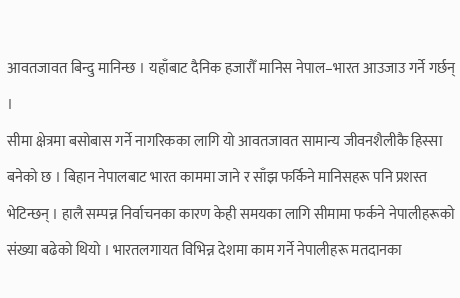आवतजावत बिन्दु मानिन्छ । यहाँबाट दैनिक हजारौँ मानिस नेपाल–भारत आउजाउ गर्ने गर्छन् ।
सीमा क्षेत्रमा बसोबास गर्ने नागरिकका लागि यो आवतजावत सामान्य जीवनशैलीकै हिस्सा बनेको छ । बिहान नेपालबाट भारत काममा जाने र साँझ फर्किने मानिसहरू पनि प्रशस्त भेटिन्छन् । हालै सम्पन्न निर्वाचनका कारण केही समयका लागि सीमामा फर्कने नेपालीहरूको संख्या बढेको थियो । भारतलगायत विभिन्न देशमा काम गर्ने नेपालीहरू मतदानका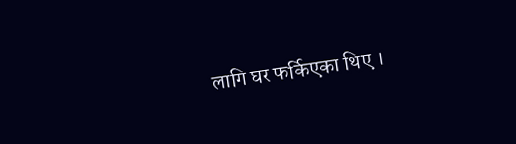लागि घर फर्किएका थिए ।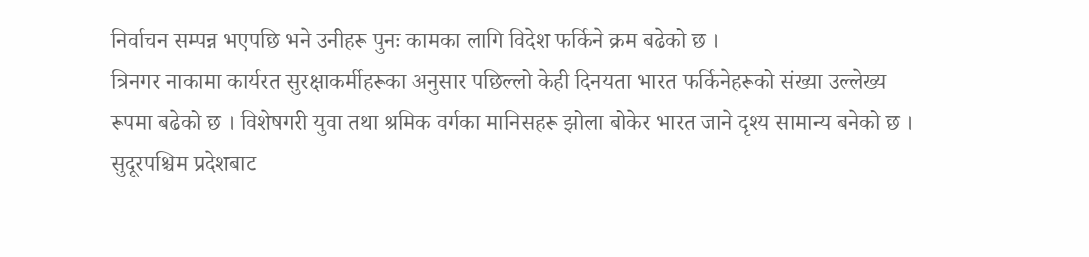निर्वाचन सम्पन्न भएपछि भने उनीहरू पुनः कामका लागि विदेश फर्किने क्रम बढेको छ ।
त्रिनगर नाकामा कार्यरत सुरक्षाकर्मीहरूका अनुसार पछिल्लो केही दिनयता भारत फर्किनेहरूको संख्या उल्लेख्य रूपमा बढेको छ । विशेषगरी युवा तथा श्रमिक वर्गका मानिसहरू झोला बोकेर भारत जाने दृश्य सामान्य बनेको छ । सुदूरपश्चिम प्रदेशबाट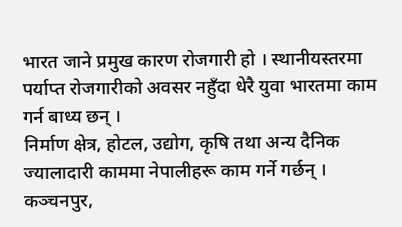भारत जाने प्रमुख कारण रोजगारी हो । स्थानीयस्तरमा पर्याप्त रोजगारीको अवसर नहुँदा धेरै युवा भारतमा काम गर्न बाध्य छन् ।
निर्माण क्षेत्र, होटल, उद्योग, कृषि तथा अन्य दैनिक ज्यालादारी काममा नेपालीहरू काम गर्ने गर्छन् । कञ्चनपुर,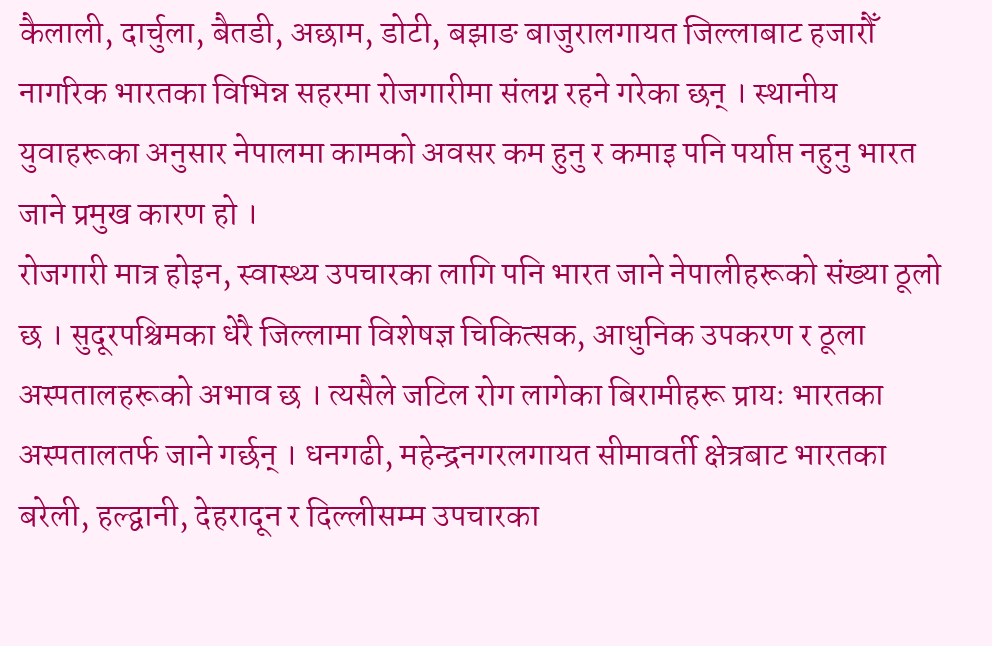कैलाली, दार्चुला, बैतडी, अछाम, डोटी, बझाङ बाजुरालगायत जिल्लाबाट हजारौँ नागरिक भारतका विभिन्न सहरमा रोजगारीमा संलग्न रहने गरेका छन् । स्थानीय युवाहरूका अनुसार नेपालमा कामको अवसर कम हुनु र कमाइ पनि पर्याप्त नहुनु भारत जाने प्रमुख कारण हो ।
रोजगारी मात्र होइन, स्वास्थ्य उपचारका लागि पनि भारत जाने नेपालीहरूको संख्या ठूलो छ । सुदूरपश्चिमका धेरै जिल्लामा विशेषज्ञ चिकित्सक, आधुनिक उपकरण र ठूला अस्पतालहरूको अभाव छ । त्यसैले जटिल रोग लागेका बिरामीहरू प्रायः भारतका अस्पतालतर्फ जाने गर्छन् । धनगढी, महेन्द्रनगरलगायत सीमावर्ती क्षेत्रबाट भारतका बरेली, हल्द्वानी, देहरादून र दिल्लीसम्म उपचारका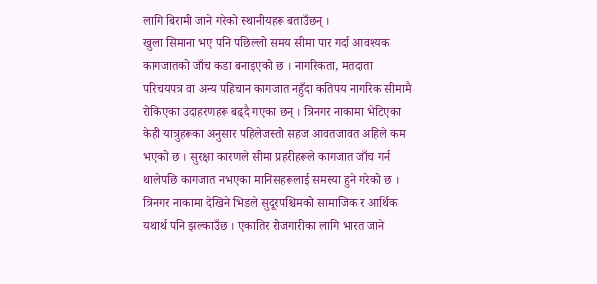लागि बिरामी जाने गरेको स्थानीयहरू बताउँछन् ।
खुला सिमाना भए पनि पछिल्लो समय सीमा पार गर्दा आवश्यक कागजातको जाँच कडा बनाइएको छ । नागरिकता, मतदाता परिचयपत्र वा अन्य पहिचान कागजात नहुँदा कतिपय नागरिक सीमामै रोकिएका उदाहरणहरू बढ्दै गएका छन् । त्रिनगर नाकामा भेटिएका केही यात्रुहरूका अनुसार पहिलेजस्तो सहज आवतजावत अहिले कम भएको छ । सुरक्षा कारणले सीमा प्रहरीहरूले कागजात जाँच गर्न थालेपछि कागजात नभएका मानिसहरूलाई समस्या हुने गरेको छ ।
त्रिनगर नाकामा देखिने भिडले सुदूरपश्चिमको सामाजिक र आर्थिक यथार्थ पनि झल्काउँछ । एकातिर रोजगारीका लागि भारत जाने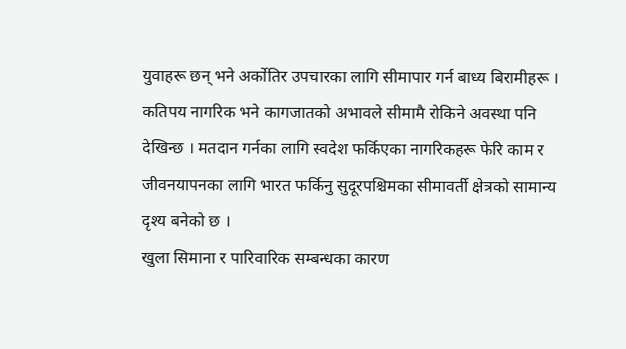युवाहरू छन् भने अर्कोतिर उपचारका लागि सीमापार गर्न बाध्य बिरामीहरू । कतिपय नागरिक भने कागजातको अभावले सीमामै रोकिने अवस्था पनि देखिन्छ । मतदान गर्नका लागि स्वदेश फर्किएका नागरिकहरू फेरि काम र जीवनयापनका लागि भारत फर्किनु सुदूरपश्चिमका सीमावर्ती क्षेत्रको सामान्य दृश्य बनेको छ ।
खुला सिमाना र पारिवारिक सम्बन्धका कारण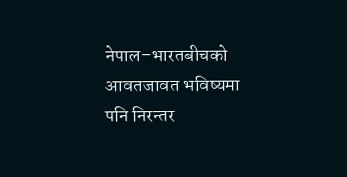नेपाल–भारतबीचको आवतजावत भविष्यमा पनि निरन्तर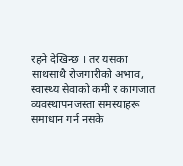रहने देखिन्छ । तर यसका साथसाथै रोजगारीको अभाव, स्वास्थ्य सेवाको कमी र कागजात व्यवस्थापनजस्ता समस्याहरू समाधान गर्न नसके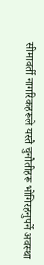सीमावर्ती नागरिकहरूले यस्तै चुनौतीहरू भोगिरहनुपर्ने अवस्था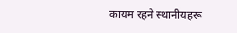कायम रहने स्थानीयहरू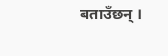बताउँछन् ।